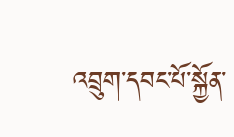འབྲུག་དབང་པོ་སྐྱོན་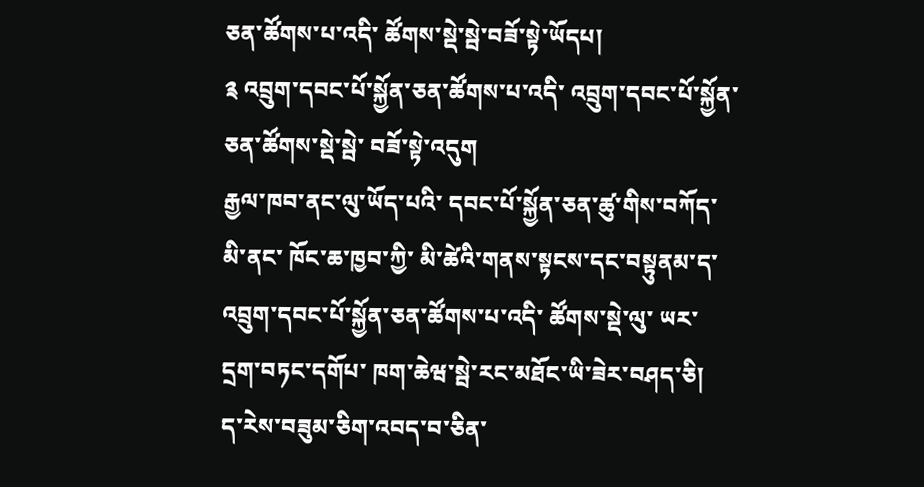ཅན་ཚོགས་པ་འདི་ ཚོགས་སྡེ་སྦེ་བཟོ་སྟེ་ཡོདཔ།
༉ འབྲུག་དབང་པོ་སྐྱོན་ཅན་ཚོགས་པ་འདི་ འབྲུག་དབང་པོ་སྐྱོན་ཅན་ཚོགས་སྡེ་སྦེ་ བཟོ་སྟེ་འདུག
རྒྱལ་ཁབ་ནང་ལུ་ཡོད་པའི་ དབང་པོ་སྐྱོན་ཅན་ཚུ་གིས་བཀོད་མི་ནང་ ཁོང་ཆ་ཁྱབ་ཀྱི་ མི་ཚེའི་གནས་སྟངས་དང་བསྟུནམ་ད་ འབྲུག་དབང་པོ་སྐྱོན་ཅན་ཚོགས་པ་འདི་ ཚོགས་སྡེ་ལུ་ ཡར་དྲག་བཏང་དགོཔ་ ཁག་ཆེཝ་སྦེ་རང་མཐོང་ཡི་ཟེར་བཤད་ཅི།
ད་རེས་བཟུམ་ཅིག་འབད་བ་ཅིན་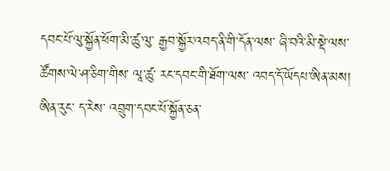དབང་པོ་ལུ་སྐྱོན་ཕོག་མི་ཚུ་ལུ་ རྒྱབ་སྐྱོར་འབད་ནི་གི་དོན་ལས་ ཞི་བའི་མི་སྡེ་ལས་ཚོགས་ལེ་ཤ་ཅིག་གིས་ ལཱ་ཚུ་ རང་དབང་གི་ཐོག་ལས་ འབད་དོ་ཡོདཔ་ཨིན་མས།
ཨིན་རུང་ ད་རེས་ འབྲུག་དབང་པོ་སྐྱོན་ཅན་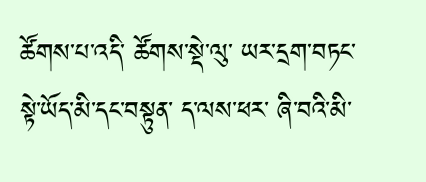ཚོགས་པ་འདི་ ཚོགས་སྡེ་ལུ་ ཡར་དྲག་བཏང་སྟེ་ཡོད་མི་དང་བསྟུན་ ད་ལས་ཕར་ ཞི་བའི་མི་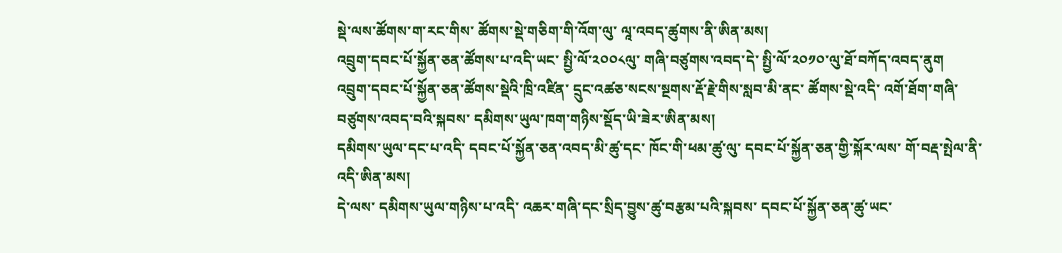སྡེ་ལས་ཚོགས་ག་རང་གིས་ ཚོགས་སྡེ་གཅིག་གི་འོག་ལུ་ ལཱ་འབད་ཚུགས་ནི་ཨིན་མས།
འབྲུག་དབང་པོ་སྐྱོན་ཅན་ཚོགས་པ་འདི་ཡང་ སྤྱི་ལོ་༢༠༠༨ལུ་ གཞི་བཙུགས་འབད་དེ་ སྤྱི་ལོ་༢༠༡༠་ལུ་ཐོ་བཀོད་འབད་ནུག
འབྲུག་དབང་པོ་སྐྱོན་ཅན་ཚོགས་སྡེའི་ཁྲི་འཛིན་ དྲུང་འཚཅ་སངས་སྔགས་རྡོ་རྗེ་གིས་སླབ་མི་ནང་ ཚོགས་སྡེ་འདི་ འགོ་ཐོག་གཞི་བཙུགས་འབད་བའི་སྐབས་ དམིགས་ཡུལ་ཁག་གཉིས་སྡོད་ཡི་ཟེར་ཨིན་མས།
དམིགས་ཡུལ་དང་པ་འདི་ དབང་པོ་སྐྱོན་ཅན་འབད་མི་ཚུ་དང་ ཁོང་གི་ཕམ་ཚུ་ལུ་ དབང་པོ་སྐྱོན་ཅན་གྱི་སྐོར་ལས་ གོ་བརྡ་སྤེལ་ནི་འདི་ཨིན་མས།
དེ་ལས་ དམིགས་ཡུལ་གཉིས་པ་འདི་ འཆར་གཞི་དང་སྲིད་བྱུས་ཚུ་བརྩམ་པའི་སྐབས་ དབང་པོ་སྐྱོན་ཅན་ཚུ་ཡང་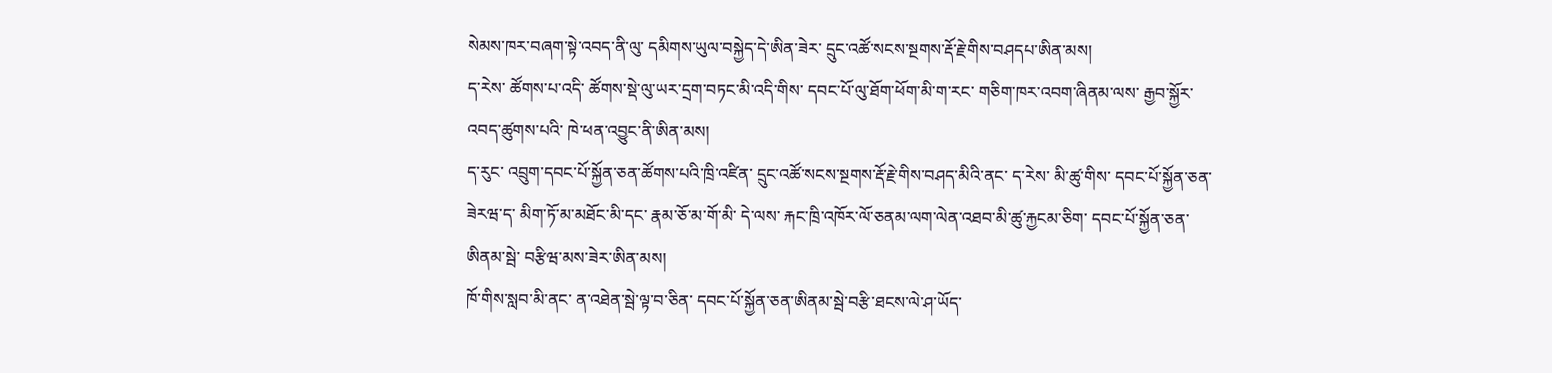སེམས་ཁར་བཞག་སྟེ་འབད་ནི་ལུ་ དམིགས་ཡུལ་བསྐྱེད་དེ་ཨིན་ཟེར་ དྲུང་འཚོ་སངས་སྔགས་རྡོ་རྗེ་གིས་བཤདཔ་ཨིན་མས།
ད་རེས་ ཚོགས་པ་འདི་ ཚོགས་སྡེ་ལུ་ཡར་དྲག་བཏང་མི་འདི་གིས་ དབང་པོ་ལུ་ཐོག་ཕོག་མི་ག་རང་ གཅིག་ཁར་འབག་ཞིནམ་ལས་ རྒྱབ་སྐྱོར་འབད་ཚུགས་པའི་ ཁེ་ཕན་འབྱུང་ནི་ཨིན་མས།
ད་རུང་ འབྲུག་དབང་པོ་སྐྱོན་ཅན་ཚོགས་པའི་ཁྲི་འཛིན་ དྲུང་འཚོ་སངས་སྔགས་རྡོ་རྗེ་གིས་བཤད་མིའི་ནང་ ད་རེས་ མི་ཚུ་གིས་ དབང་པོ་སྐྱོན་ཅན་ཟེརཝ་ད་ མིག་ཏོ་མ་མཐོང་མི་དང་ རྣམ་ཅོ་མ་གོ་མི་ དེ་ལས་ རྐང་ཁྲི་འཁོར་ལོ་ཅནམ་ལག་ལེན་འཐབ་མི་ཚུ་རྐྱངམ་ཅིག་ དབང་པོ་སྐྱོན་ཅན་ཨིནམ་སྦེ་ བརྩིཝ་མས་ཟེར་ཨིན་མས།
ཁོ་གིས་སླབ་མི་ནང་ ན་འཐེན་སྦེ་ལྟ་བ་ཅིན་ དབང་པོ་སྐྱོན་ཅན་ཨིནམ་སྦེ་བརྩི་ཐངས་ལེ་ཤ་ཡོད་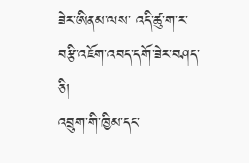ཟེར་ཨིནམ་ལས་ འདི་ཚུ་ག་ར་ བརྩི་འཇོག་འབད་དགོ་ཟེར་བཤད་ཅི།
འབྲུག་གི་ཁྱིམ་དང་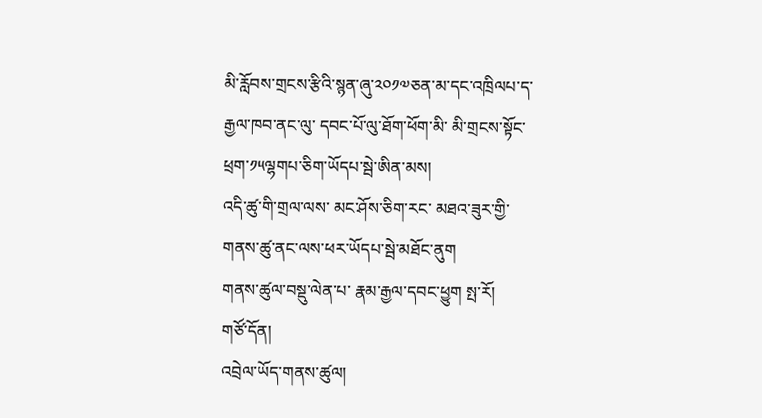མི་རློབས་གྲངས་རྩིའི་སྙན་ཞུ་༢༠༡༧ཅན་མ་དང་འཁྲིལཔ་ད་ རྒྱལ་ཁབ་ནང་ལུ་ དབང་པོ་ལུ་ཐོག་ཕོག་མི་ མི་གྲངས་སྟོང་ཕྲག་༡༥ལྷགཔ་ཅིག་ཡོདཔ་སྦེ་ཨིན་མས།
འདི་ཚུ་གི་གྲལ་ལས་ མང་ཤོས་ཅིག་རང་ མཐའ་ཟུར་གྱི་གནས་ཚུ་ནང་ལས་ཕར་ཡོདཔ་སྦེ་མཐོང་ནུག
གནས་ཚུལ་བསྡུ་ལེན་པ་ རྣམ་རྒྱལ་དབང་ཕྱུག སྤ་རོ།
གཙོ་དོན།
འབྲེལ་ཡོད་གནས་ཚུལ།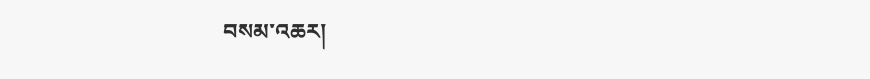བསམ་འཆར།